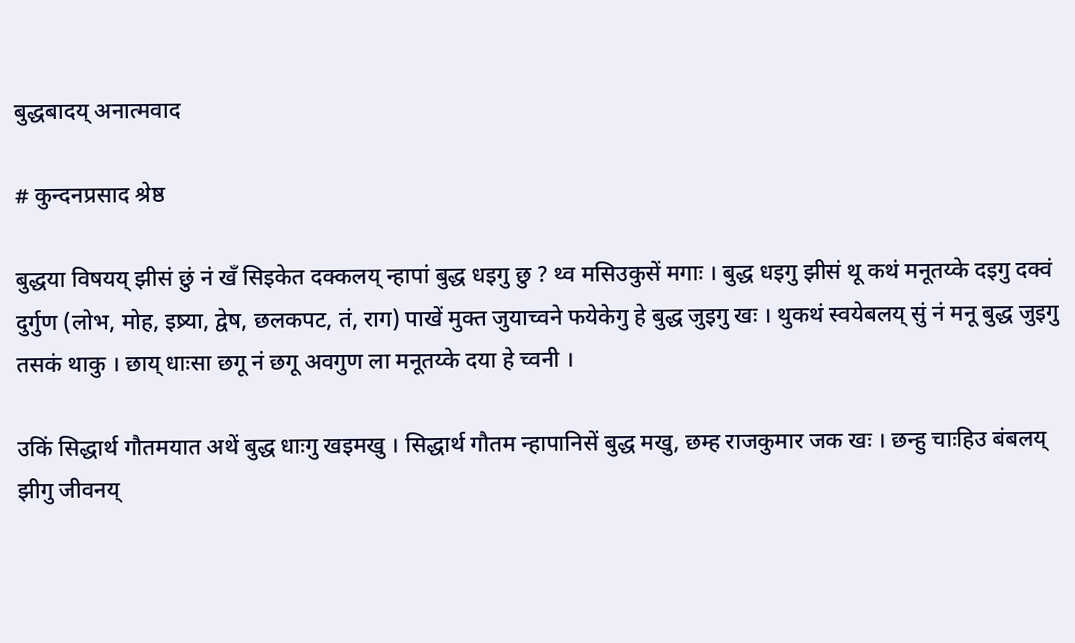बुद्धबादय् अनात्मवाद

# कुन्दनप्रसाद श्रेष्ठ

बुद्धया विषयय् झीसं छुं नं खँ सिइकेत दक्कलय् न्हापां बुद्ध धइगु छु ? थ्व मसिउकुसें मगाः । बुद्ध धइगु झीसं थू कथं मनूतय्के दइगु दक्वं दुर्गुण (लोभ, मोह, इष्र्या, द्वेष, छलकपट, तं, राग) पाखें मुक्त जुयाच्वने फयेकेगु हे बुद्ध जुइगु खः । थुकथं स्वयेबलय् सुं नं मनू बुद्ध जुइगु तसकं थाकु । छाय् धाःसा छगू नं छगू अवगुण ला मनूतय्के दया हे च्वनी ।

उकिं सिद्धार्थ गौतमयात अथें बुद्ध धाःगु खइमखु । सिद्धार्थ गौतम न्हापानिसें बुद्ध मखु, छम्ह राजकुमार जक खः । छन्हु चाःहिउ बंबलय् झीगु जीवनय्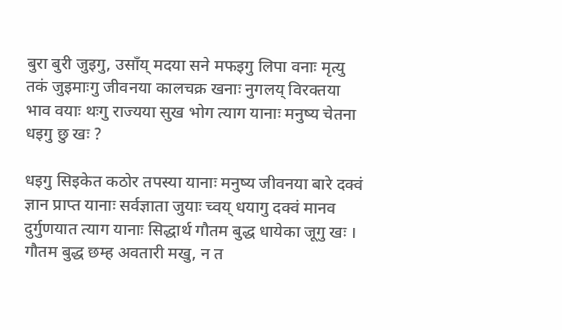बुरा बुरी जुइगु, उसाँय् मदया सने मफइगु लिपा वनाः मृत्यु तकं जुइमाःगु जीवनया कालचक्र खनाः नुगलय् विरक्तया भाव वयाः थःगु राज्यया सुख भोग त्याग यानाः मनुष्य चेतना धइगु छु खः ?

धइगु सिइकेत कठोर तपस्या यानाः मनुष्य जीवनया बारे दक्वं ज्ञान प्राप्त यानाः सर्वज्ञाता जुयाः च्वय् धयागु दक्वं मानव दुर्गुणयात त्याग यानाः सिद्धार्थ गौतम बुद्ध धायेका जूगु खः । गौतम बुद्ध छम्ह अवतारी मखु, न त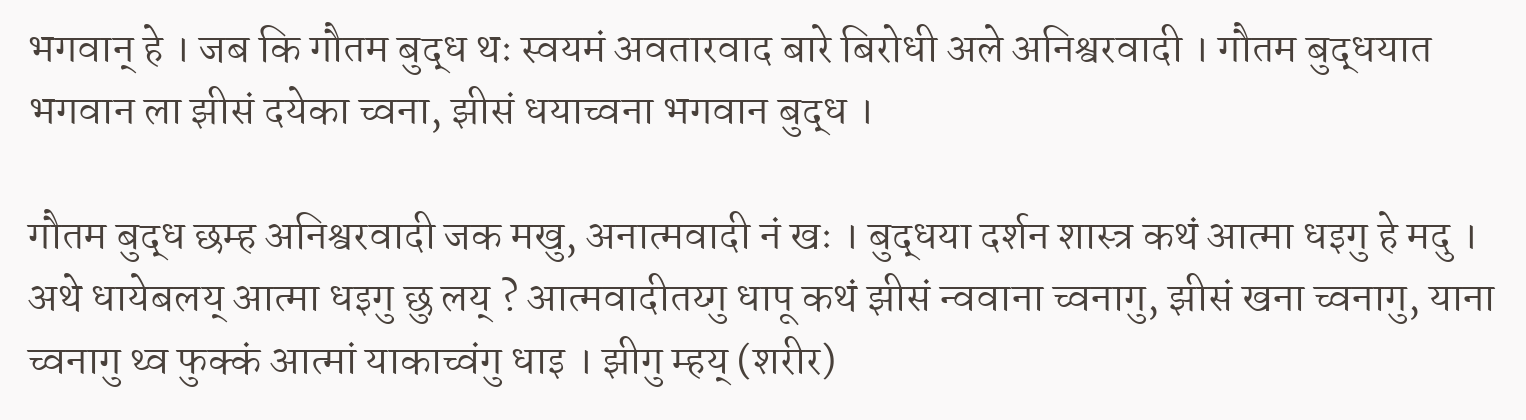भगवान् हे । जब कि गौतम बुद्ध थः स्वयमं अवतारवाद बारे बिरोधी अले अनिश्वरवादी । गौतम बुद्धयात भगवान ला झीसं दयेका च्वना, झीसं धयाच्वना भगवान बुद्ध ।

गौतम बुद्ध छम्ह अनिश्वरवादी जक मखु, अनात्मवादी नं खः । बुद्धया दर्शन शास्त्र कथं आत्मा धइगु हे मदु । अथे धायेबलय् आत्मा धइगु छु लय् ? आत्मवादीतय्गु धापू कथं झीसं न्ववाना च्वनागु, झीसं खना च्वनागु, याना च्वनागु थ्व फुक्कं आत्मां याकाच्वंगु धाइ । झीगु म्हय् (शरीर)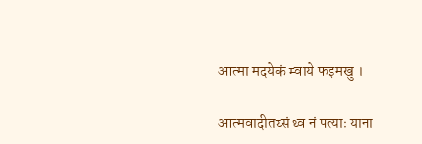आत्मा मदयेकं म्वाये फइमखु ।

आत्मवादीतय्सं थ्व नं पत्याः याना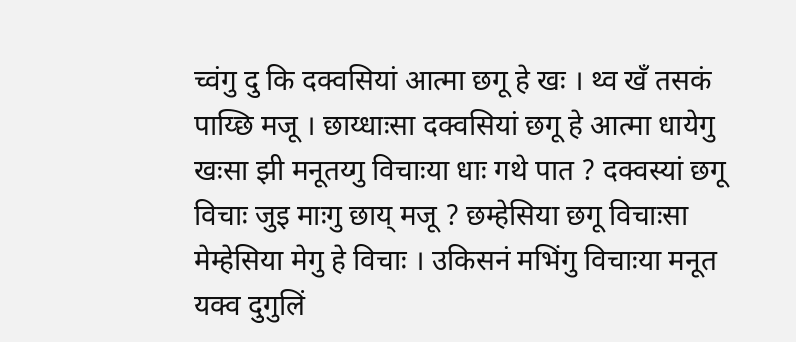च्वंगु दु कि दक्वसियां आत्मा छगू हे खः । थ्व खँ तसकं पाय्छि मजू । छाय्धाःसा दक्वसियां छगू हे आत्मा धायेगु खःसा झी मनूतय्गु विचाःया धाः गथे पात ? दक्वस्यां छगू विचाः जुइ माःगु छाय् मजू ? छम्हेसिया छगू विचाःसा मेम्हेसिया मेगु हे विचाः । उकिसनं मभिंगु विचाःया मनूत यक्व दुगुलिं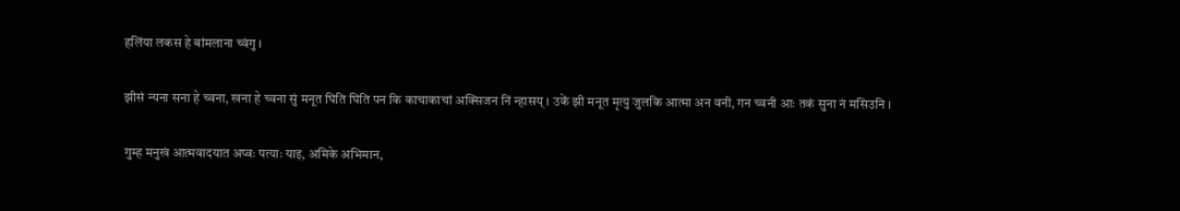हलिंया लकस हे बांमलाना च्वंगु ।

झीसं न्यना सना हे च्वना, खना हे च्वना सुं मनूत घिति घिति पन कि काचाकाचां अक्सिजन निं न्हासय् । उकें झी मनूत मृत्यु जुलकि आत्मा अन वनी, गन च्वनी आः तकं सुना नं मसिउनि ।

गुम्ह मनुखं आत्मवादयात अप्वः पत्याः याइ, अमिके अभिमान,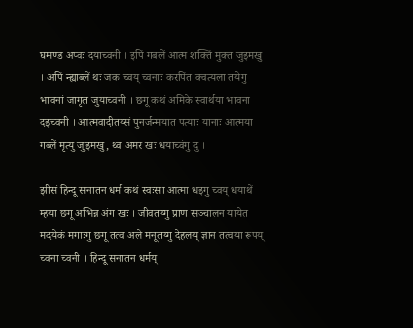घमण्ड अप्वः दयाच्वनी । इपिं गबलें आत्म शक्तिं मुक्त जुइमखु । अपिं न्ह्याब्लें थः जक च्वय् च्वनाः करपिंत क्वत्यला तयेगु भावनां जागृत जुयाच्वनी । छगू कथं अमिके स्वार्थया भावना दइच्वनी । आत्मवादीतय्सं पुनर्जन्मयात पत्याः यानाः आत्मया गब्लें मृत्यु जुइमखु, थ्व अमर खः धयाच्वंगु दु ।

झीसं हिन्दू सनातन धर्म कथं स्वःसा आत्मा धइगु च्वय् धयाथें म्हया छगू अभिन्न अंग खः । जीवतय्गु प्राण सञ्चालन यायेत मदयेकं मगाःगु छगू तत्व अले मनूतय्गु देहलय् ज्ञान तत्वया रूपय् च्वना च्वनी । हिन्दू सनातन धर्मय्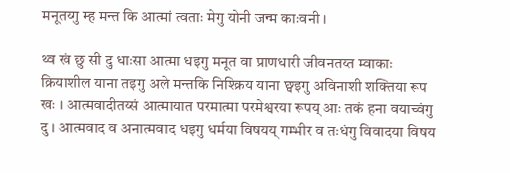मनूतय्गु म्ह मन्त कि आत्मां त्वताः मेगु योनी जन्म काःवनी ।

थ्व खं छु सी दु धाःसा आत्मा धइगु मनूत वा प्राणधारी जीवनतय्त म्वाकाः क्रियाशील याना तइगु अले मन्तकि निश्क्रिय याना छ्वइगु अविनाशी शक्तिया रूप खः । आत्मवादीतय्सं आत्मायात परमात्मा परमेश्वरया रूपय् आः तकं हना वयाच्वंगु दु । आत्मवाद व अनात्मवाद धइगु धर्मया विषयय् गम्भीर व तःधंगु विवादया विषय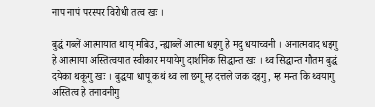नाप नापं परस्पर विरोधी तत्व खः ।

बुद्धं गब्लें आत्मायात थाय् मबिउ, न्ह्याब्लें आत्मा धइगु हे मदु धयाच्वनी । अनात्मवाद धइगु हे आत्माया अस्तित्वयात स्वीकार मयायेगु दार्शनिक सिद्धान्त खः । थ्व सिद्धान्त गौतम बुद्धं दयेका थकूगु खः । बुद्धया धापू कथं थ्व ला छगू म्ह दत्तले जक दइगु, म्ह मन्त कि थ्वयागु अस्तित्व हे तनावनीगु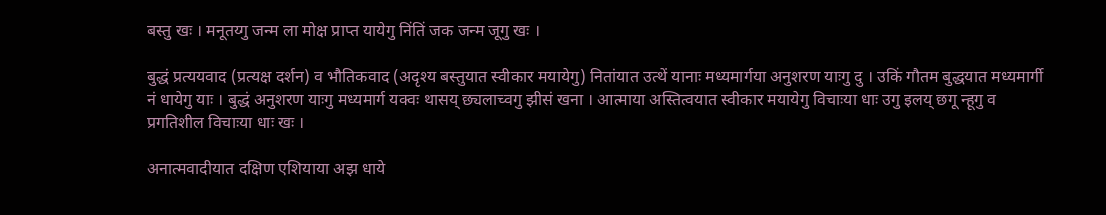बस्तु खः । मनूतय्गु जन्म ला मोक्ष प्राप्त यायेगु निंतिं जक जन्म जूगु खः ।

बुद्धं प्रत्ययवाद (प्रत्यक्ष दर्शन) व भौतिकवाद (अदृश्य बस्तुयात स्वीकार मयायेगु) नितांयात उत्थें यानाः मध्यमार्गया अनुशरण याःगु दु । उकिं गौतम बुद्धयात मध्यमार्गी नं धायेगु याः । बुद्धं अनुशरण याःगु मध्यमार्ग यक्वः थासय् छ्यलाच्वगु झीसं खना । आत्माया अस्तित्वयात स्वीकार मयायेगु विचाःया धाः उगु इलय् छगू न्हूगु व प्रगतिशील विचाःया धाः खः ।

अनात्मवादीयात दक्षिण एशियाया अझ धाये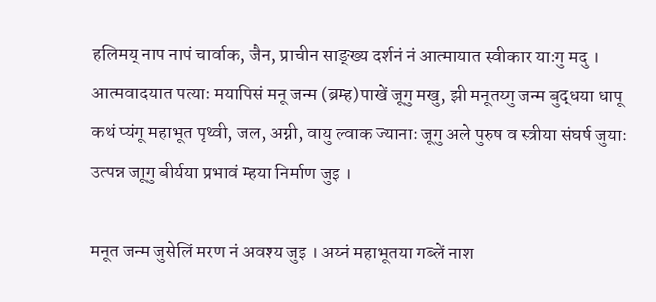हलिमय् नाप नापं चार्वाक, जैन, प्राचीन साङ्ख्य दर्शनं नं आत्मायात स्वीकार याःगु मदु । आत्मवादयात पत्याः मयापिसं मनू जन्म (ब्रम्ह)पाखें जूगु मखु, झी मनूतय्गु जन्म बुद्धया धापू कथं प्यंगू महाभूत पृथ्वी, जल, अग्नी, वायु ल्वाक ज्यानाः जूगु अले पुरुष व स्त्रीया संघर्ष जुयाः उत्पन्न जाूगु बीर्यया प्रभावं म्हया निर्माण जुइ ।

मनूत जन्म जुसेलिं मरण नं अवश्य जुइ । अय्नं महाभूतया गब्लें नाश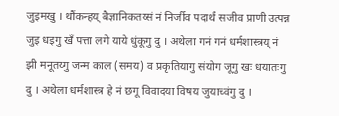जुइमखु । थौंकन्हय् बैज्ञानिकतय्सं नं निर्जीव पदार्थं सजीव प्राणी उत्पन्न जुइ धइगु खँ पत्ता लगे याये धुंकूगु दु । अथेला गनं गनं धर्मशास्त्रय् नं झी मनूतय्गु जन्म काल (समय) व प्रकृतियागु संयोग जूगु खः धयातःगु दु । अथेला धर्मशास्त्र हे नं छगू विवादया विषय जुयाच्वंगु दु ।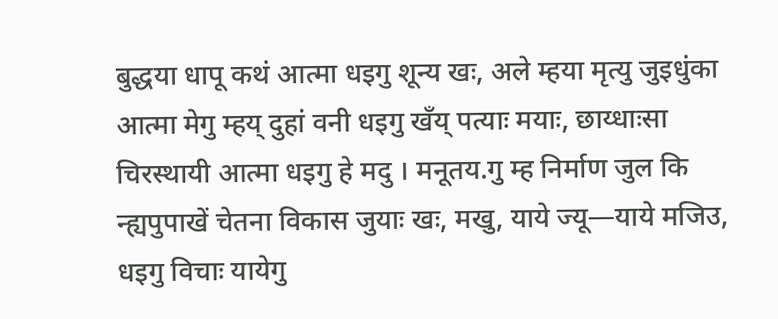बुद्धया धापू कथं आत्मा धइगु शून्य खः, अले म्हया मृत्यु जुइधुंका आत्मा मेगु म्हय् दुहां वनी धइगु खँय् पत्याः मयाः, छाय्धाःसा चिरस्थायी आत्मा धइगु हे मदु । मनूतय.गु म्ह निर्माण जुल कि न्ह्यपुपाखें चेतना विकास जुयाः खः, मखु, याये ज्यू—याये मजिउ, धइगु विचाः यायेगु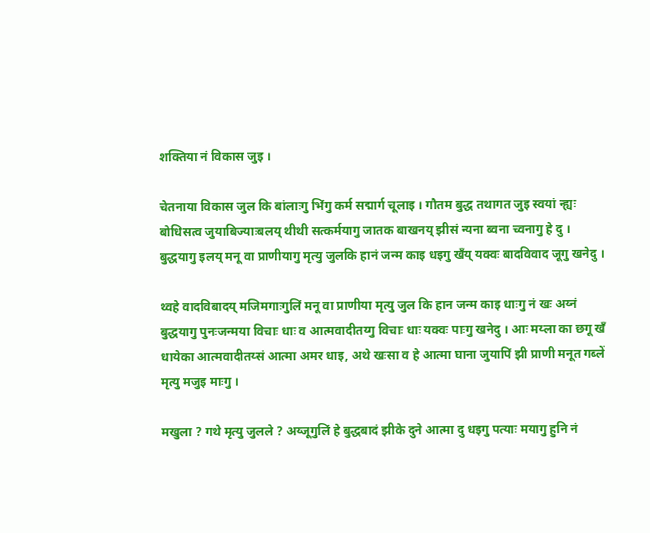शक्तिया नं विकास जुइ ।

चेतनाया विकास जुल कि बांलाःगु भिंगु कर्म सद्मार्ग चूलाइ । गौतम बुद्ध तथागत जुइ स्वयां न्ह्यः बोधिसत्व जुयाबिज्याःबलय् थीथी सत्कर्मयागु जातक बाखनय् झीसं न्यना ब्वना च्वनागु हे दु । बुद्धयागु इलय् मनू वा प्राणीयागु मृत्यु जुलकि हानं जन्म काइ धइगु खँय् यक्वः बादविवाद जूगु खनेदु ।

थ्वहे वादविबादय् मजिमगाःगुलिं मनू वा प्राणीया मृत्यु जुल कि हान जन्म काइ धाःगु नं खः अय्नं बुद्धयागु पुनःजन्मया विचाः धाः व आत्मवादीतय्गु विचाः धाः यक्वः पाःगु खनेदु । आः मय्ला का छगू खँ धायेका आत्मवादीतय्सं आत्मा अमर धाइ, अथे खःसा व हे आत्मा घाना जुयापिं झी प्राणी मनूत गब्लें मृत्यु मजुइ माःगु ।

मखुला ? गथे मृत्यु जुलले ? अय्जूगुलिं हे बुद्धबादं झीके दुने आत्मा दु धइगु पत्याः मयागु हुनि नं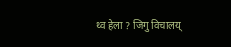थ्व हेला ? जिगु विचालय्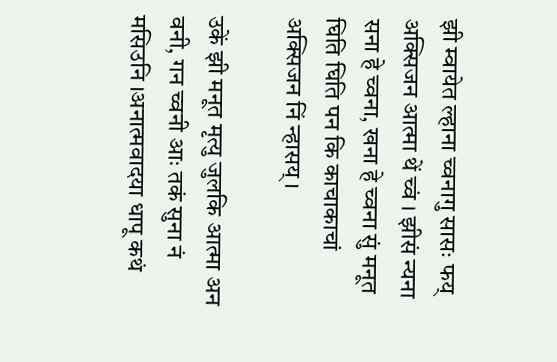झी म्वायेत ल्हाना च्वनागु सासः फय् अक्सिजन आत्मा थें च्वं । झीसं न्यना सना हे च्वना, खना हे च्वना सुं मनूत घिति घिति पन कि काचाकाचां अक्सिजन निं न्हासय् ।

उकें झी मनूत मृत्यु जुलकि आत्मा अन वनी, गन च्वनी आः तकं सुना नं मसिउनि ।अनात्मवादया धापू कथं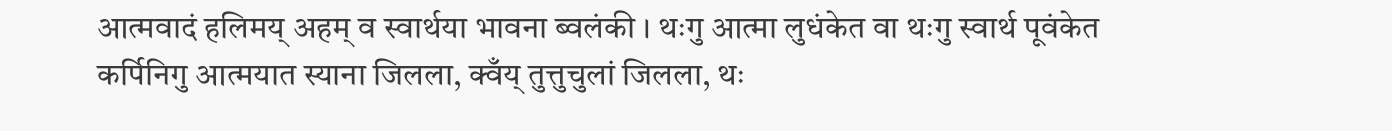आत्मवादं हलिमय् अहम् व स्वार्थया भावना ब्वलंकी । थःगु आत्मा लुधंकेत वा थःगु स्वार्थ पूवंकेत कर्पिनिगु आत्मयात स्याना जिलला, क्वँय् तुत्तुचुलां जिलला, थः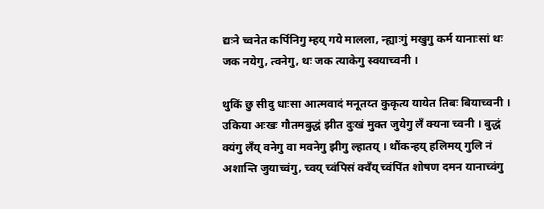द्यःने च्वनेत कर्पिनिगु म्हय् गये मालला, न्ह्याःगुं मखुगु कर्म यानाःसां थः जक नयेगु, त्वनेगु, थः जक त्याकेगु स्वयाच्वनी ।

थुकिं छु सीदु धाःसा आत्मवादं मनूतय्त कुकृत्य यायेत तिबः बियाच्वनी । उकिया अःखः गौतमबुद्धं झीत दुःखं मुक्त जुयेगु लँ क्यना च्वनी । बुद्धं क्यंगु लँय् वनेगु वा मवनेगु झीगु ल्हातय् । थौंकन्हय् हलिमय् गुलि नं अशान्ति जुयाच्वंगु, च्वय् च्वंपिसं क्वँय् च्वंपिंत शोषण दमन यानाच्वंगु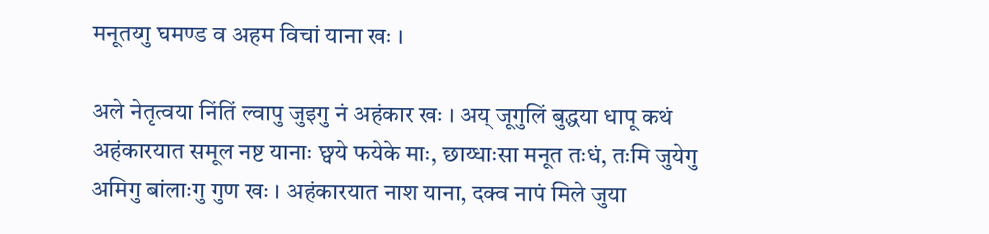मनूतय्गु घमण्ड व अहम विचां याना खः ।

अले नेतृत्वया निंतिं ल्वापु जुइगु नं अहंकार खः । अय् जूगुलिं बुद्धया धापू कथं अहंकारयात समूल नष्ट यानाः छ्वये फयेके माः, छाय्धाःसा मनूत तःधं, तःमि जुयेगु अमिगु बांलाःगु गुण खः । अहंकारयात नाश याना, दक्व नापं मिले जुया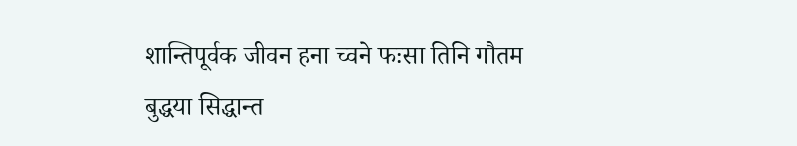शान्तिपूर्वक जीवन हना च्वने फःसा तिनि गौतम बुद्धया सिद्धान्त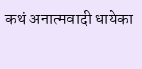कथं अनात्मवादी धायेका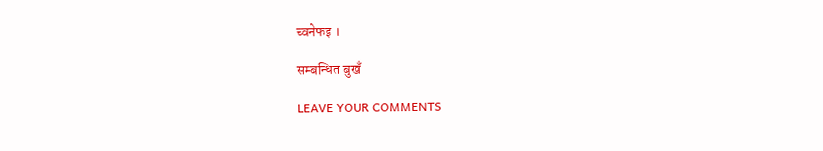च्वनेफइ ।

सम्बन्धित बुखँ

LEAVE YOUR COMMENTS